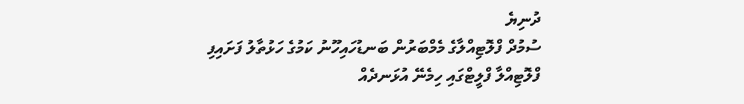ދުނިޔެ
ސުމުދް ފްލޮޓިއްލާގެ މެމްބަރުން ބަނޑުހައިހޫނު ކަމުގެ ހަޅުތާލު ފަށައިފި
ފްލޮޓިއްލާ ފްލީޓްގައި ހިމެނޭ އުޅަނދެއް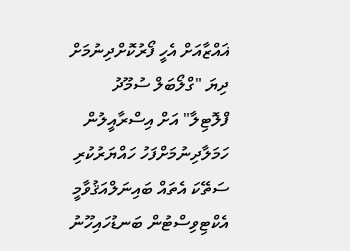ޣައްޒާއަށް އެހީ ފޯރުކޮށްދިނުމަށް ދިޔަ "ގްލޯބަލް ސުމޫދު ފްލޮޓިލާ" އަށް އިސްރާއީލުން ހަމަލާދިނުމަށްފަހު ހައްޔަރުކުރި ސަތޭކަ އެތައް ބައިނަލްއަޤުވާމީ އެކްޓިވިސްޓުން ބަނޑުހައިހޫނު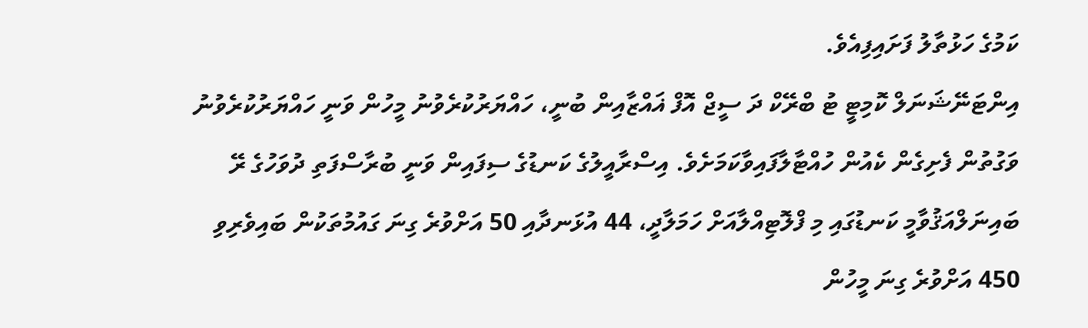ކަމުގެ ހަޅުތާލު ފަށައިފިއެވެ.
އިންޓަނޭޝަނަލް ކޮމިޓީ ޓު ބްރޭކް ދަ ސީޖް އޮފް ޣައްޒާއިން ބުނީ، ހައްޔަރުކުރެވުނު މީހުން ވަނީ ހައްޔަރުކުރެވުނު ވަގުތުން ފެށިގެން ކެއުން ހުއްޓާލާފައިވާކަމަށެވެ. އިސްރާއީލުގެ ކަނޑުގެ ސިފައިން ވަނީ ބުރާސްފަތި ދުވަހުގެ ރޭ ބައިނަލްއަޤުވާމީ ކަނޑުގައި މި ފްލޮޓިއްލާއަށް ހަމަލާދީ، 44 އުޅަނދާއި 50 އަށްވުރެ ގިނަ ގައުމުތަކުން ބައިވެރިވި 450 އަށްވުރެ ގިނަ މީހުން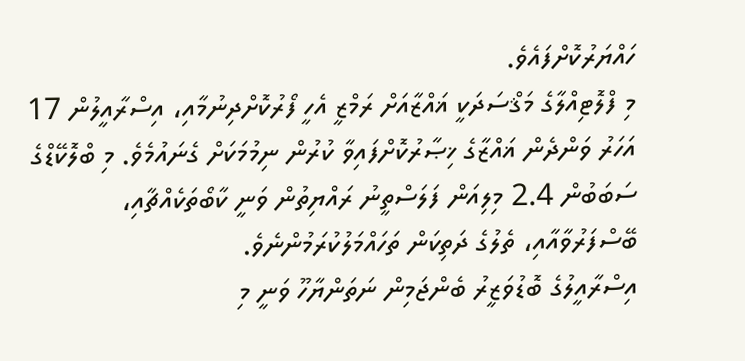ހައްޔަރުކޮށްފައެވެ.
މި ފްލޮޓިއްލާގެ މަޤްސަދަކީ ޣައްޒާއަށް ރަމްޒީ އެހީ ފޯރުކޮށްދިނުމާއި، އިސްރާއީލުން 17 އަހަރު ވަންދެން ޣައްޒާގެ ޚިޞާރުކޮށްފައިވާ ކުރުން ނިމުމަކަށް ގެނައުމެވެ. މި ބްލޮކޭޑްގެ ސަބަބުން 2.4 މިލިއަން ފަލަސްތީނު ރައްޔިތުން ވަނީ ކާބޯތަކެއްޗާއި، ބޭސްފަރުވާއާއި، ތެލުގެ ދަތިކަން ތަހައްމަލުކުރަމުންނެވެ.
އިސްރާއީލުގެ ބޮޑުވަޒީރު ބެންޖަމިން ނަތަންޔާހޫ ވަނީ މި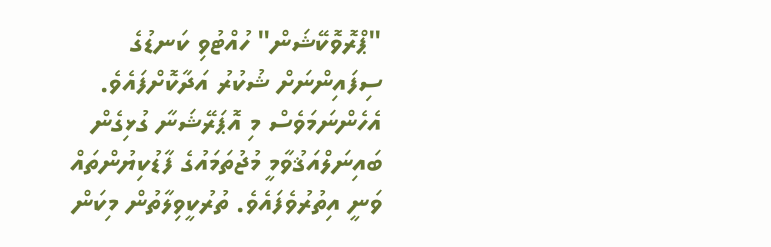"ޕްރޮވޮކޭޝަން" ހުއްޓުވި ކަނޑުގެ ސިފައިންނަށް ޝުކުރު އަދާކޮށްފައެވެ. އެހެންނަމަވެސް މި އޮޕަރޭޝަނާ ގުޅިގެން ބައިނަލްއަޤުވާމީ މުޖުތަމައުގެ ފާޑުކިޔުންތައް ވަނީ އިތުރުވެފައެވެ. ތުރުކީވިލާތުން މިކަން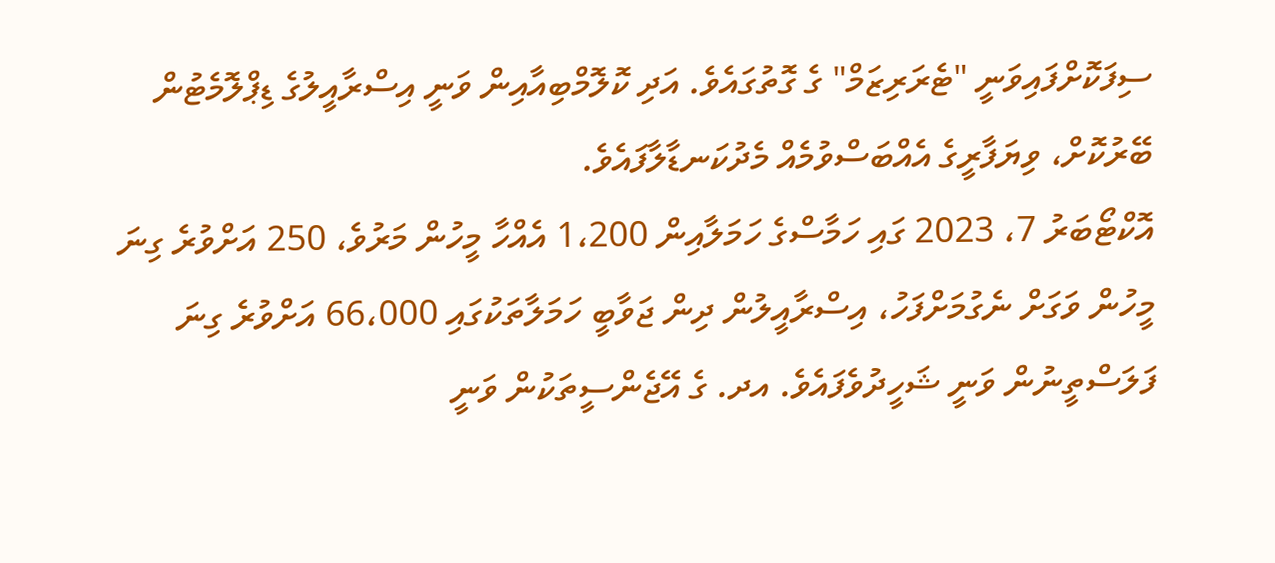ސިފަކޮށްފައިވަނީ "ޓެރަރިޒަމް" ގެ ގޮތުގައެވެ. އަދި ކޮލޮމްބިއާއިން ވަނީ އިސްރާއީލުގެ ޑިޕްލޮމެޓުން ބޭރުކޮށް، ވިޔަފާރީގެ އެއްބަސްވުމެއް މެދުކަނޑާލާފައެވެ.
އޮކްޓޯބަރު 7، 2023 ގައި ހަމާސްގެ ހަމަލާއިން 1،200 އެއްހާ މީހުން މަރުވެ، 250 އަށްވުރެ ގިނަ މީހުން ވަގަށް ނެގުމަށްފަހު، އިސްރާއީލުން ދިން ޖަވާބީ ހަމަލާތަކުގައި 66،000 އަށްވުރެ ގިނަ ފަލަސްތީނުން ވަނީ ޝަހީދުވެފައެވެ. އދ. ގެ އޭޖެންސީތަކުން ވަނީ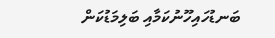ބަނޑުހައިހޫނުކަމާއި ބަލިމަޑުކަން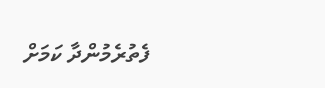ފެތުރެމުންދާ ކަމަށް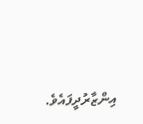އިންޒާރުދީފައެވެ.